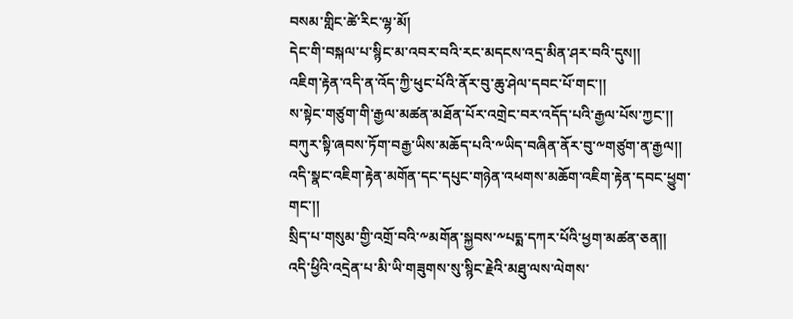བསམ་གླིང་ཚེ་རིང་ལྷ་མོ།
དེང་གི་བསྐལ་པ་སྙིང་མ་འབར་བའི་རང་མདངས་འདྲ་མིན་ཤར་བའི་དུས།།
འཇིག་རྟེན་འདི་ན་འོད་ཀྱི་ཕུང་པོའི་ནོར་བུ་ཆུ་ཤེལ་དབང་པོ་གང་།།
ས་སྟེང་གཙུག་གི་རྒྱལ་མཚན་མཐོན་པོར་འགྲེང་བར་འདོད་པའི་རྒྱལ་པོས་ཀྱང་།།
བཀུར་སྟི་ཞབས་ཏོག་བརྒྱ་ཡིས་མཆོད་པའི་༸ཡིད་བཞིན་ནོར་བུ་༸གཙུག་ན་རྒྱལ།།
འདི་སྣང་འཇིག་རྟེན་མགོན་དང་དཔུང་གཉེན་འཕགས་མཆོག་འཇིག་རྟེན་དབང་ཕྱུག་གང་།།
སྲིད་པ་གསུམ་གྱི་འགྲོ་བའི་༸མགོན་སྐྱབས་༸པདྨ་དཀར་པོའི་ཕྱག་མཚན་ཅན།།
འདི་ཕྱིའི་འདྲེན་པ་མི་ཡི་གཟུགས་སུ་སྙིང་རྗེའི་མཐུ་ལས་ལེགས་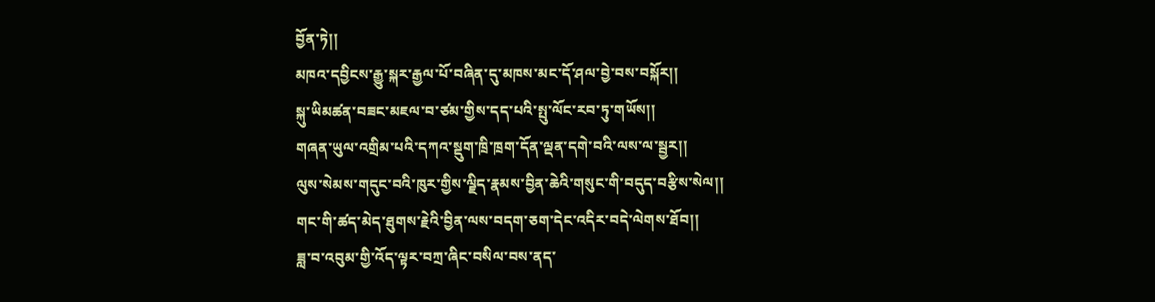བྱོན་ཏེ།།
མཁའ་དབྱིངས་རྒྱུ་སྐར་རྒྱལ་པོ་བཞིན་དུ་མཁས་མང་དོ་ཤལ་བྱེ་བས་བསྐོར།།
སྐུ་ཡིམཚན་བཟང་མཇལ་བ་ཙམ་གྱིས་དད་པའི་སྤུ་ལོང་རབ་ཏུ་གཡོས།།
གཞན་ཡུལ་འགྲིམ་པའི་དཀའ་སྡུག་ཁྲི་ཁྲག་དོན་ལྡན་དགེ་བའི་ལས་ལ་སྦྱར།།
ལུས་སེམས་གདུང་བའི་ཁུར་གྱིས་ལྗིད་རྣམས་བྱིན་ཆེའི་གསུང་གི་བདུད་བརྩིས་སེལ།།
གང་གི་ཚད་མེད་ཐུགས་རྗེའི་བྱིན་ལས་བདག་ཅག་དེང་འདིར་བདེ་ལེགས་ཐོབ།།
ཟླ་བ་འབུམ་གྱི་འོད་ལྟར་བཀྲ་ཞིང་བསིལ་བས་ནད་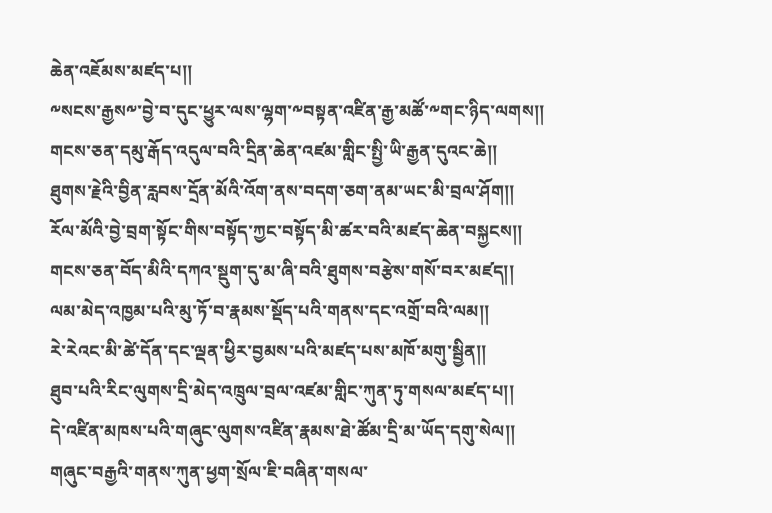ཆེན་འཇོམས་མཛད་པ།།
༸སངས་རྒྱས༸་བྱེ་བ་དུང་ཕྱུར་ལས་ལྷག་༸བསྟན་འཛིན་རྒྱ་མཚོ་༸གང་ཉིད་ལགས།།
གངས་ཅན་དམུ་རྒོད་འདུལ་བའི་དྲིན་ཆེན་འཛམ་གླིང་སྤྱི་ཡི་རྒྱན་དུའང་ཆེ།།
ཐུགས་རྗེའི་བྱིན་རླབས་དྲོན་མོའི་འོག་ནས་བདག་ཅག་ནམ་ཡང་མི་བྲལ་ཤོག།།
རོལ་མོའི་བྱེ་བྲག་སྟོང་གིས་བསྟོད་ཀྱང་བསྟོད་མི་ཚར་བའི་མཛད་ཆེན་བསྐྱངས།།
གངས་ཅན་བོད་མིའི་དཀའ་སྡུག་དུ་མ་ཞི་བའི་ཐུགས་བརྩེས་གསོ་བར་མཛད།།
ལམ་མེད་འཁྱམ་པའི་མུ་ཏོ་བ་རྣམས་སྡོད་པའི་གནས་དང་འགྲོ་བའི་ལམ།།
རེ་རེའང་མི་ཚེ་དོན་དང་ལྡན་ཕྱིར་བྱམས་པའི་མཛད་པས་མཁོ་མགུ་སྦྱིན།།
ཐུབ་པའི་རིང་ལུགས་དྲི་མེད་འཁྲུལ་བྲལ་འཛམ་གླིང་ཀུན་ཏུ་གསལ་མཛད་པ།།
དེ་འཛིན་མཁས་པའི་གཞུང་ལུགས་འཛིན་རྣམས་ཐེ་ཚོམ་དྲི་མ་ཡོད་དགུ་སེལ།།
གཞུང་བརྒྱའི་གནས་ཀུན་ཕྱག་སྲོལ་ཇི་བཞིན་གསལ་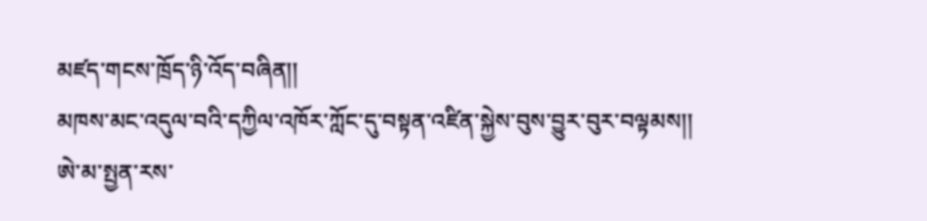མཛད་གངས་ཁྲོད་ཉི་འོད་བཞིན།།
མཁས་མང་འདུལ་བའི་དཀྱིལ་འཁོར་ཀློང་དུ་བསྟན་འཛིན་སྐྱེས་བུས་བྱུར་བུར་བལྟམས།།
ཨེ་མ་སྤྱན་རས་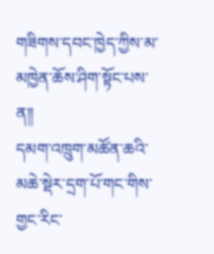གཟིགས་དབང་ཁྱེད་ཀྱིས་མ་མཁྱེན་ཆོས་ཤིག་སྟོང་པས་ན།།
དམག་འཁྲུག་མཚོན་ཆའི་མཆེ་སྡེར་དྲག་པོ་གང་གིས་གྱང་རིང་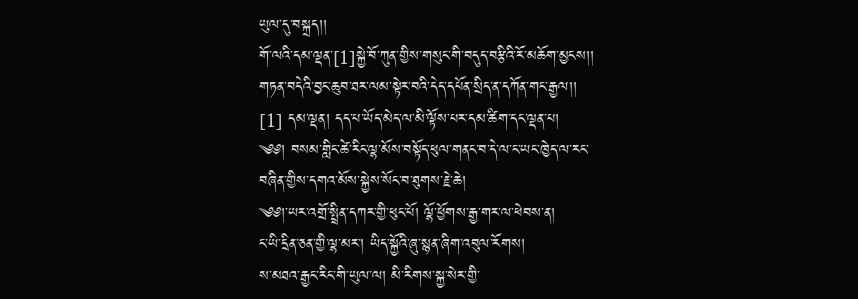ཡུལ་དུ་བསྐྲད།།
གོ་ལའི་དམ་ལྡན་[1]སྐྱེ་བོ་ཀུན་གྱིས་གསུང་གི་བདུད་བརྩིའི་རོ་མཆོག་མྱངས།།
གཏན་བདེའི་བྱང་ཆུབ་ཐར་ལམ་སྟེར་བའི་དེད་དཔོན་སྲིད་ན་དཀོན་གང་རྒྱལ།།
[1] དམ་ལྡན། དད་པ་ཡོད་མེད་ལ་མི་ལྟོས་པར་དམ་ཚིག་དང་ལྡན་པ།
༄༅། བསམ་གླིང་ཚེ་རིང་ལྷ་མོས་བསྟོད་ཕུལ་གནང་བ་དེ་ལ་ང་ཡང་ཁྱེད་ལ་རང་
བཞིན་གྱིས་དགའ་མོས་སྐྱེས་སོང་བ་ཐུགས་རྗེ་ཆེ།
༄༅།་ཡར་འགྲོ་སྤྲིན་དཀར་གྱི་ཕུང་པོ། ལྷོ་ཕྱོགས་རྒྱ་གར་ལ་ཕེབས་ན།
ང་ཡི་དྲིན་ཅན་གྱི་ལྷ་མར་། ཡིད་སྐྱོའི་ཞུ་སྙན་ཞིག་འབུལ་རོགས།
ས་མཐའ་རྒྱང་རིང་གི་ཡུལ་ལ། མི་རིགས་སྐྱ་སེར་གྱི་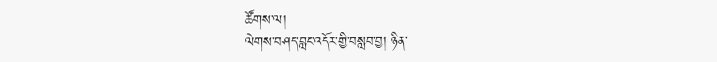ཚོགས་ལ།
ལེགས་བཤད་བླང་འདོར་གྱི་བསླབ་བྱ། ཉིན་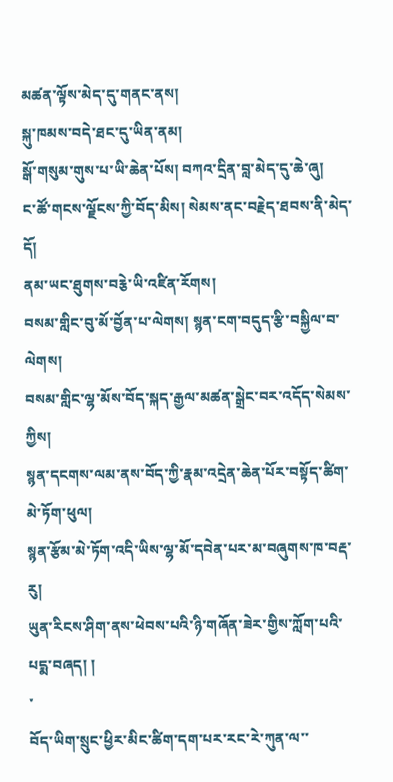མཚན་ལྟོས་མེད་དུ་གནང་ནས།
སྐུ་ཁམས་བདེ་ཐང་དུ་ཡིན་ནམ།
སྒོ་གསུམ་གུས་པ་ཡི་ཆེན་པོས། བཀའ་དྲིན་བླ་མེད་དུ་ཆེ་ཞུ།
ང་ཚོ་གངས་ལྗོངས་ཀྱི་བོད་མིས། སེམས་ནང་བརྗེད་ཐབས་ནི་མེད་དོ།
ནམ་ཡང་ཐུགས་བརྕེ་ཡི་འཛིན་རོགས།
བསམ་གླིང་བུ་མོ་བྱོན་པ་ལེགས། སྙན་ངག་བདུད་རྩི་བསྐྱིལ་བ་ལེགས།
བསམ་གླིང་ལྷ་མོས་བོད་སྐད་རྒྱལ་མཚན་སྒྲེང་བར་འདོད་སེམས་ཀྱིས།
སྙན་དངགས་ལམ་ནས་བོད་ཀྱི་རྣམ་འདྲེན་ཆེན་པོར་བསྟོད་ཚིག་མེ་ཏོག་ཕུལ།
སྙན་རྩོམ་མེ་ཏོག་འདི་ཡིས་ལྷ་མོ་དབེན་པར་མ་བཞུགས་ཁ་བརྡ་རུ།
ཡུན་རིངས་ཤིག་ནས་ཕེབས་པའི་ཉི་གཞོན་ཟེར་གྱིས་ཀློག་པའི་པདྨ་བཞད། །
་
བོད་ཡིག་སྲུང་ཕྱིར་མིང་ཚིག་དག་པར་རང་རེ་ཀུན་ལ་་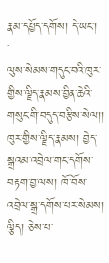རྣམ་དཔྱོད་དགོས། དེ་ཡང་།
་
ལུས་སེམས་གདུང་བའི་ཁུར་གྱིས་ལྗིད་རྣམས་བྱིན་ཆེའི་གསུང་གི་བདུད་བརྩིས་སེལ།།
ཁུར་གྱིས་ལྗིད་རྣམས། བྱེད་སྒྲའམ་འབྲེལ་གང་དགོས་བརྟག་བྱ་ལས། ཁོ་བོས་འབྲེལ་སྒྲ་དགོས་པར་སེམས།
ལྕིད། ཅེས་པ་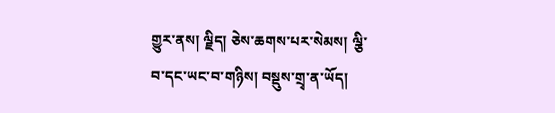གྱུར་ནས། ལྗིད། ཅེས་ཆགས་པར་སེམས། ལྕི་བ་དང་ཡང་བ་གཉིས། བསྡུས་གྲྭ་ན་ཡོད།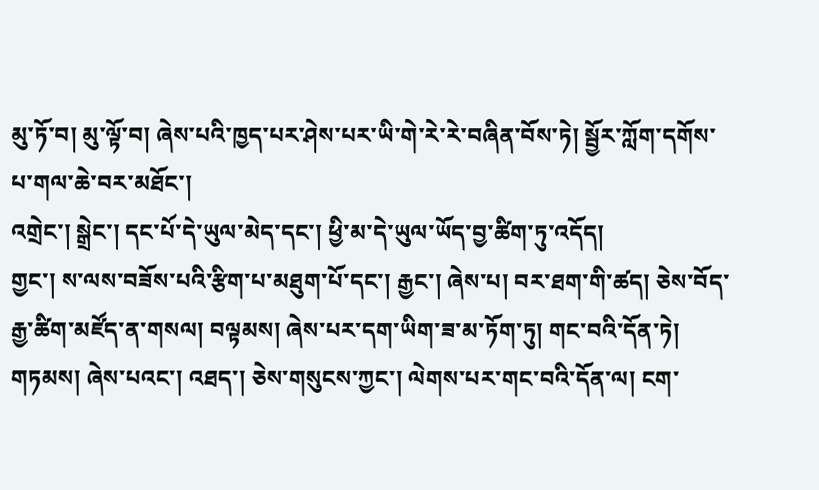མུ་ཏོ་བ། མུ་ལྟོ་བ། ཞེས་པའི་ཁྱད་པར་ཤེས་པར་ཡི་གེ་རེ་རེ་བཞིན་བོས་ཏེ། སྦྱོར་ཀློག་དགོས་པ་གལ་ཆེ་བར་མཐོང་།
འགྲེང་། སྒྲེང་། དང་པོ་དེ་ཡུལ་མེད་དང་། ཕྱི་མ་དེ་ཡུལ་ཡོད་བྱ་ཚིག་ཏུ་འདོད།
གྱང་། ས་ལས་བཟོས་པའི་རྩིག་པ་མཐུག་པོ་དང་། རྒྱང་། ཞེས་པ། བར་ཐག་གི་ཚད། ཅེས་བོད་རྒྱ་ཚིག་མཛོད་ན་གསལ། བལྟམས། ཞེས་པར་དག་ཡིག་ཟ་མ་ཏོག་ཏུ། གང་བའི་དོན་ཏེ། གཏམས། ཞེས་པའང་། འཐད་། ཅེས་གསུངས་ཀྱང་། ལེགས་པར་གང་བའི་དོན་ལ། ངག་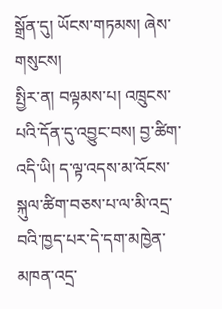སྒྲོན་དུ། ཡོངས་གཏམས། ཞེས་གསུངས།
སྤྱིར་ན། བལྟམས་པ། འཁྲུངས་པའི་དོན་དུ་འབྱུང་བས། བྱ་ཚིག་འདི་ཡི། ད་ལྟ་འདས་མ་འོངས་སྐུལ་ཚིག་བཅས་པ་ལ་མི་འདྲ་བའི་ཁྱད་པར་དེ་དག་མཁྱེན་མཁན་འདྲ་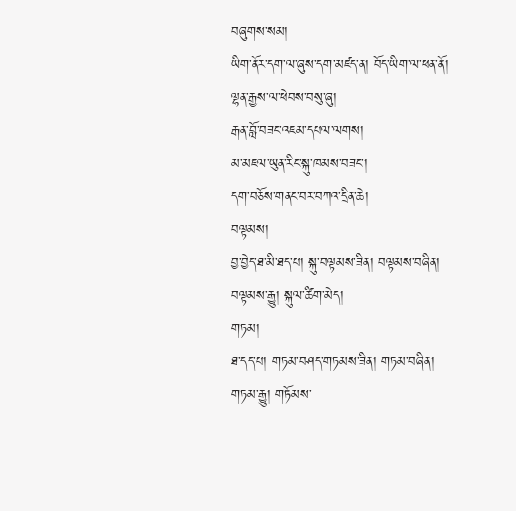བཞུགས་སམ།
ཡིག་ནོར་དག་ལ་ཞུས་དག་མཛད་ན། བོད་ཡིག་ལ་ཕན་ནོ།
ལྷན་རྒྱས་ལ་ཕེབས་བསུ་ཞུ།
རྒན་བློ་བཟང་འཇམ་དཔལ་ལགས།
མ་མཇལ་ཡུན་རིང་སྐུ་ཁམས་བཟང་།
དག་བཅོས་གནང་བར་བཀའ་དྲིན་ཆེ།
བལྟམས།
བྱ་བྱེད་ཐ་མི་ཐད་པ། སྐུ་བལྟམས་ཟིན། བལྟམས་བཞིན། བལྟམས་རྒྱུ། སྐུལ་ཚིག་མེད།
གཏམ།
ཐ་དད་པ། གཏམ་བཤད་གཏམས་ཟིན། གཏམ་བཞིན། གཏམ་རྒྱུ། གཏོམས་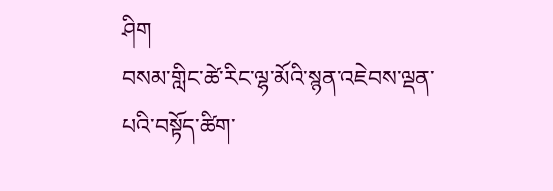ཤིག
བསམ་གླིང་ཚེ་རིང་ལྷ་མོའི་སྙན་འཇེབས་ལྡན་པའི་བསྟོད་ཚིག་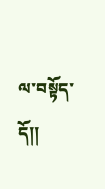ལ་བསྟོད་དོ།།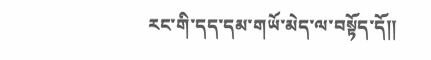རང་གི་དད་དམ་གཡོ་མེད་ལ་བསྟོད་དོ།།